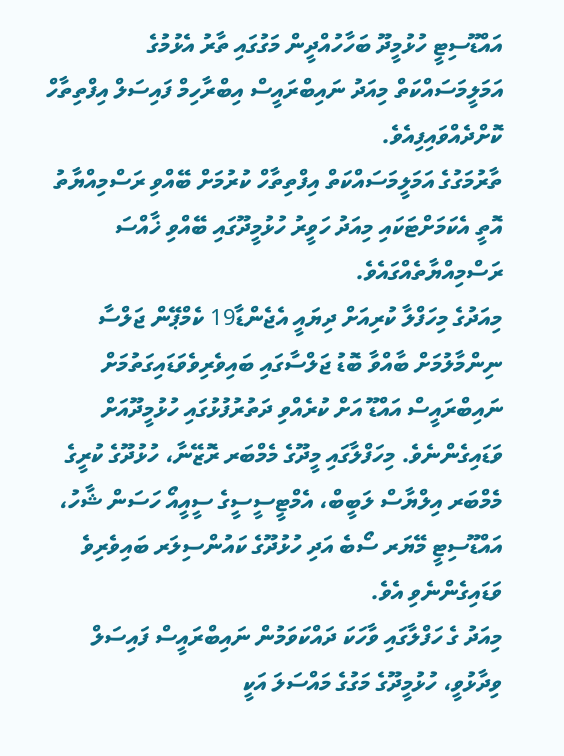އައްޑޫސިޓީ ހުޅުމީދޫ ބަހާހުއްދީން މަގުގައި ތާރު އެޅުމުގެ އަމަލީމަސައްކަތް މިއަދު ނައިބްރައީސް އިބްރާހިމް ފައިސަލް އިފްތިތާހް ކޮށްދެއްވައިފިއެވެ.
ތާރުމަގުގެ އަމަލީމަސައްކަތް އިފްތިތާހް ކުރުމަށް ބޭއްވި ރަސްމިއްޔާތު އޮތީ އެކަމަށްޓަކައި މިއަދު ހަވީރު ހުޅުމީދޫގައި ބޭއްވި ޚާއްސަ ރަސްމިއްޔާތެއްގައެވެ.
މިއަދުގެ މިހަފްލާ ކުރިއަށް ދިޔައީ އެޖެންޑާ19 ކެމްޕޭން ޖަލްސާ ނިންމާލުމަށް ބާއްވާ ބޮޑު ޖަލްސާގައި ބައިވެރިވެވަޑައިގަތުމަށް ނައިބްރައީސް އައްޑޫ އަށް ކުރެއްވި ދަތުރުފުޅުގައި ހުޅުމީދޫއަށް ވަޑައިގެންނެވެ. މިހަފްލާގައި މީދޫގެ މެމްބަރ ރޮޒޭނާ، ހުޅުދޫގެ ކުރީގެ މެމްބަރ އިލްޔާސް ލަބީބް، އެމްޓީސީސީގެ ސީއީއޯ ހަސަން ޝާހު، އައްޑޫސިޓީ މޭޔަރ ސޯބެ އަދި ހުޅުދޫގެ ކައުންސިލަރ ބައިވެރިވެ ވަޑައިގެންނެވި އެވެ.
މިއަދު ގެ ހަފްލާގައި ވާހަކަ ދައްކަވަމުން ނައިބްރައީސް ފައިސަލް ވިދާޅުވީ، ހުޅުމީދޫގެ މަގުގެ މައްސަލަ އަކީ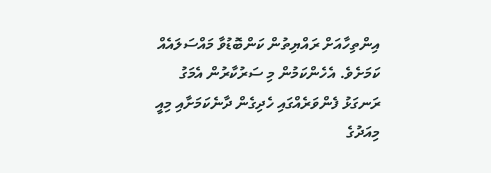އިންތިހާއަށް ރައްޔިތުން ކަންބޮޑުވާ މައްސަލައެއް ކަމަށެވެ. އެހެންކަމުން މި ސަރުކާރުން އެމަގު ރަނގަޅު ފެންވަރެއްގައި ހެދިގެން ދާނެކަމަށާއި މިއީ މިއަދުގެ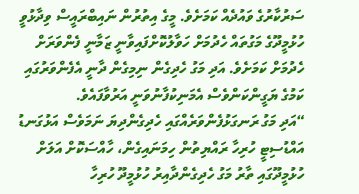ސަރުކާރުގެ ވައުދެއް ކަމަށެވެ. މީގެ އިތުރުން ނައިބްރައީސް ވިދާޅުވީ ހުޅުމީދޫގެ މަގުތައް ހެދުމަށް ހަވާލުކޮށްފައިވާނީ ޒަމާނީ ފެންވަރަށް ހެދުމަށް ކަމަށެވެ. އަދި މަގު ހެދިގެން ނިމިގެން ދާނީ އެފެންވަރުގައި ކަމުގެ ޔަގީންކަންވެސް އެމަނިކުފާނުވަނީ އަރުވާފައެވެ.
“އަދި މަގު ރަނގަޅުފެންވަރެއްގައި ހެދިގެންދިޔަ ނަމަވެސް އަޅުގަނޑު އައްޑުސިޓީ ހުރިހާ ރައްޔިތުން ހިމަނައިގެން، ހާއްސަކޮށް އަލަށް ހުޅުމީދޫގައި ތާރު މަގު ހެދިގެންދާއިރު ހުޅުމީދޫ ހުރިހާ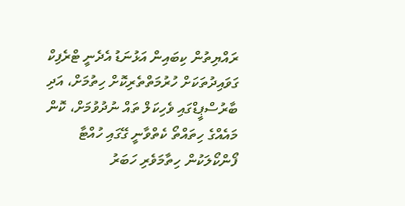ރައްޔިތުން ކިބައިން އަޅުނަޑު އެދެނީ ޓްރެފިކް ގަވައިދުތަކަށް ހުރުމަތްތެރިކޮށް ހިތުމަށް، އަދި ބާރުސްޕީޑްގައި ވެހިކަލް ތައް ނުދުވުމަށް، ކޮން މައެއްގެ ހިތައްތޯ ކެތްވާނީ ގޭގައި ހުއްޓާ ފޯންކޯލަކުން ހިތާމަވެރި ހަބަރު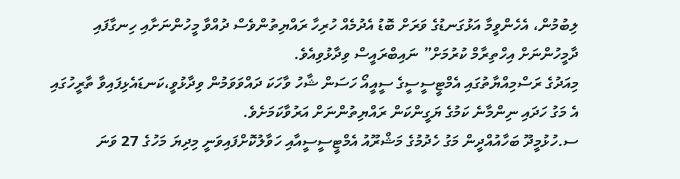ލިބުމުން، އެހެންވީމާ އަޅުގަނޑުގެ ވަރަށް ބޮޑު އެދުމެއް ހުރިހާ ރައްޔިތުންވެސް ދުއްވާ މީހުންނަށާއި ހިނގާފައި ދާމީހުންނަށް އިހްތިރާމް ކުރުމަށް” ނައިބްރައީސް ވިދާޅުވިއެވެ.
މިއަދުގެ ރަސްމިއްޔާތުގައި އެމްޓީސީސީގެ ސީއީއޯ ހަސަން ޝާހު ވާހަކަ ދައްވަވަމުން ވިދާޅުވީ،ކަނޑައެޅިފައިވާ ތާރީހުގައި އެ މަގު ހަދައި ނިންމާނެ ކަމުގެ ޔަގީންކަން ރައްޔިތުންނަށް އަރުވާކަމަށެވެ.
ސ.ހުޅުމީދޫ ބަހާއުއްދީން މަގު ހެދުމުގެ މަޝްރޫއު އެމްޓީސީސީއާއި ހަވާލުކޮށްފައިވަނީ މިދިޔަ މަހުގެ 27 ވަނަ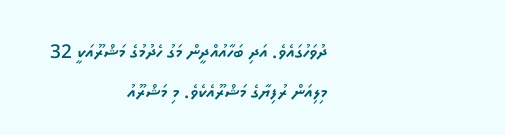ދުވަހުގައެވެ. އަދި ބަހާއުއްދީން މަގު ހެދުމުގެ މަޝްރޫއަކީ 32 މިލިއަން ރުފިޔާގެ މަޝްރޫއެކެވެ. މި މަޝްރޫއު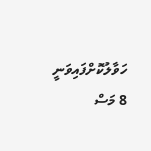ހަވާލުކޮށްފައިވަނީ 8 މަސް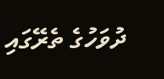ދުވަހުގެ ތެރޭގައި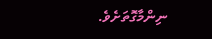ނިންމާގޮތަށެވެ.